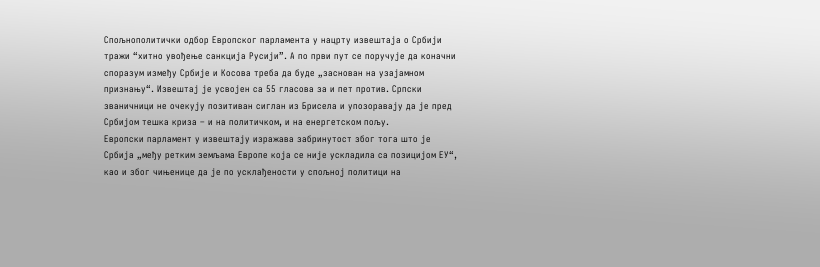Спољнополитички одбор Европског парламента у нацрту извештаја о Србији тражи “хитно увођење санкција Русији”. А по први пут се поручује да коначни споразум између Србије и Косова треба да буде „заснован на узајамном признању“. Извештај је усвојен са 55 гласова за и пет против. Српски званичници не очекују позитиван сиглан из Брисела и упозоравају да је пред Србијом тешка криза – и на политичком, и на енергетском пољу.
Европски парламент у извештају изражава забринутост због тога што је Србија „међу ретким земљама Европе која се није ускладила са позицијом ЕУ“, као и због чињенице да је по усклађености у спољној политици на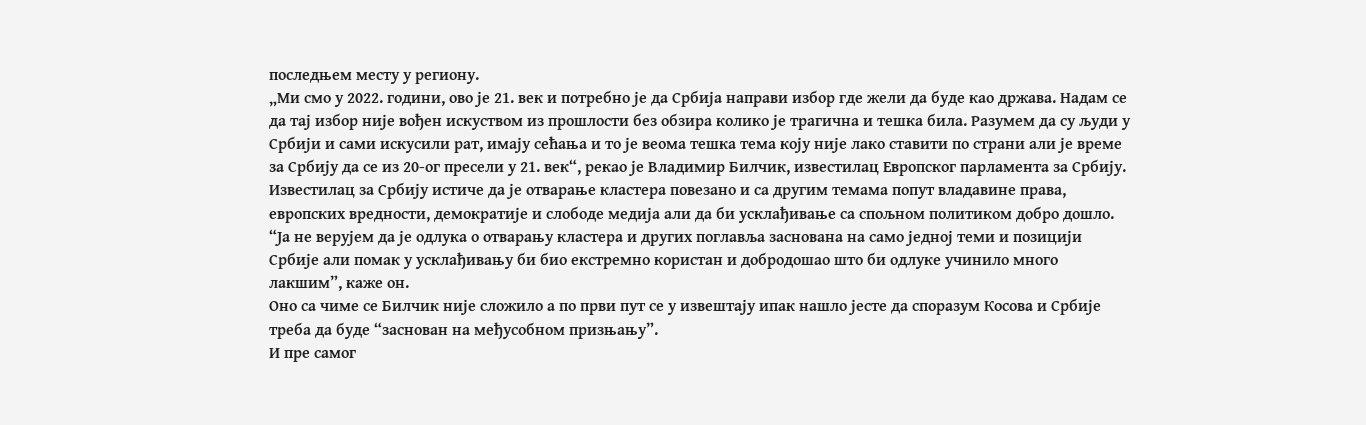последњем месту у региону.
„Ми смо у 2022. години, ово је 21. век и потребно је да Србија направи избор где жели да буде као држава. Надам се да тај избор није вођен искуством из прошлости без обзира колико је трагична и тешка била. Разумем да су људи у Србији и сами искусили рат, имају сећања и то је веома тешка тема коју није лако ставити по страни али је време за Србију да се из 20-ог пресели у 21. век“, рекао је Владимир Билчик, известилац Европског парламента за Србију.
Известилац за Србију истиче да је отварање кластера повезано и са другим темама попут владавине права, европских вредности, демократије и слободе медија али да би усклађивање са спољном политиком добро дошло.
“Ја не верујем да је одлука о отварању кластера и других поглавља заснована на само једној теми и позицији Србије али помак у усклађивању би био екстремно користан и добродошао што би одлуке учинило много лакшим”, каже он.
Оно са чиме се Билчик није сложило а по први пут се у извештају ипак нашло јесте да споразум Косова и Србије треба да буде “заснован на међусобном призњању”.
И пре самог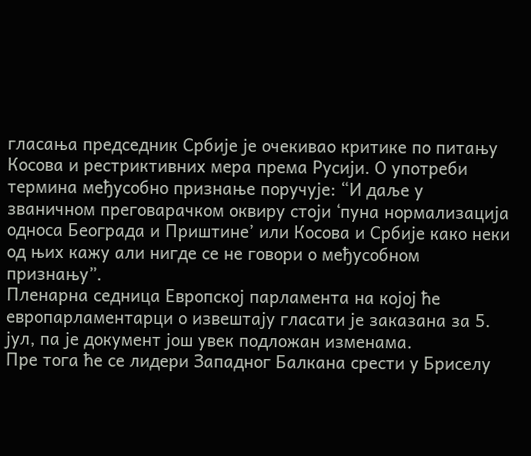гласања председник Србије је очекивао критике по питању Косова и рестриктивних мера према Русији. О употреби термина међусобно признање поручује: “И даље у званичном преговарачком оквиру стоји ‘пуна нормализација односа Београда и Приштине’ или Косова и Србије како неки од њих кажу али нигде се не говори о међусобном признању”.
Пленарна седница Европској парламента на којој ће европарламентарци о извештају гласати је заказана за 5. јул, па је документ још увек подложан изменама.
Пре тога ће се лидери Западног Балкана срести у Бриселу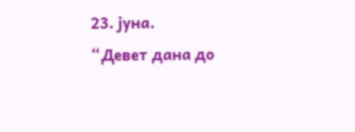23. јуна.
“Девет дана до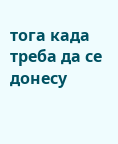тога када треба да се донесу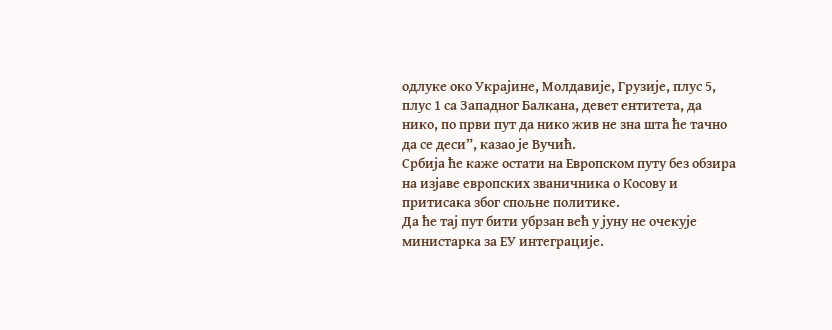одлуке око Украјине, Молдавије, Грузије, плус 5, плус 1 са Западног Балкана, девет ентитета, да нико, по први пут да нико жив не зна шта ће тачно да се деси”, казао је Вучић.
Србија ће каже остати на Европском путу без обзира на изјаве европских званичника о Косову и притисака због спољне политике.
Да ће тај пут бити убрзан већ у јуну не очекује министарка за ЕУ интеграције.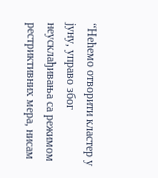“Нећемо отворити кластер у јуну, управо због неусклађивања са режимом рестриктивних мера, нисам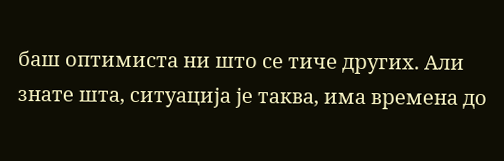баш оптимиста ни што се тиче других. Али знате шта, ситуација је таква, има времена до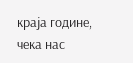краја године, чека нас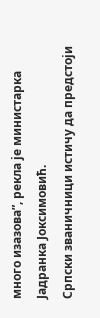много изазова”, рекла је министарка Јадранка Јоксимовић.
Српски званичници истичу да предстоји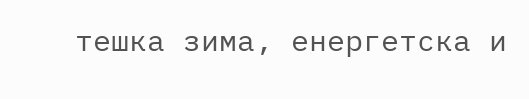тешка зима, енергетска и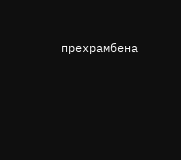прехрамбена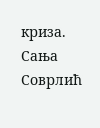криза.
Сања Соврлић